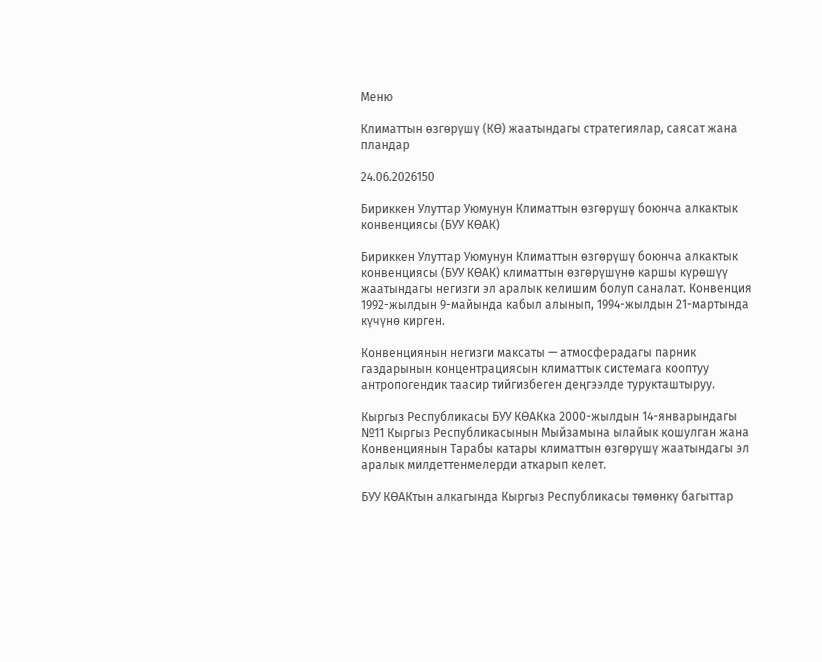Меню

Климаттын өзгөрүшү (КӨ) жаатындагы стратегиялар, саясат жана пландар

24.06.2026150

Бириккен Улуттар Уюмунун Климаттын өзгөрүшү боюнча алкактык конвенциясы (БУУ КӨАК)

Бириккен Улуттар Уюмунун Климаттын өзгөрүшү боюнча алкактык конвенциясы (БУУ КӨАК) климаттын өзгөрүшүнө каршы күрөшүү жаатындагы негизги эл аралык келишим болуп саналат. Конвенция 1992-жылдын 9-майында кабыл алынып, 1994-жылдын 21-мартында күчүнө кирген.

Конвенциянын негизги максаты — атмосферадагы парник газдарынын концентрациясын климаттык системага кооптуу антропогендик таасир тийгизбеген деңгээлде турукташтыруу.

Кыргыз Республикасы БУУ КӨАКка 2000-жылдын 14-январындагы №11 Кыргыз Республикасынын Мыйзамына ылайык кошулган жана Конвенциянын Тарабы катары климаттын өзгөрүшү жаатындагы эл аралык милдеттенмелерди аткарып келет.

БУУ КӨАКтын алкагында Кыргыз Республикасы төмөнкү багыттар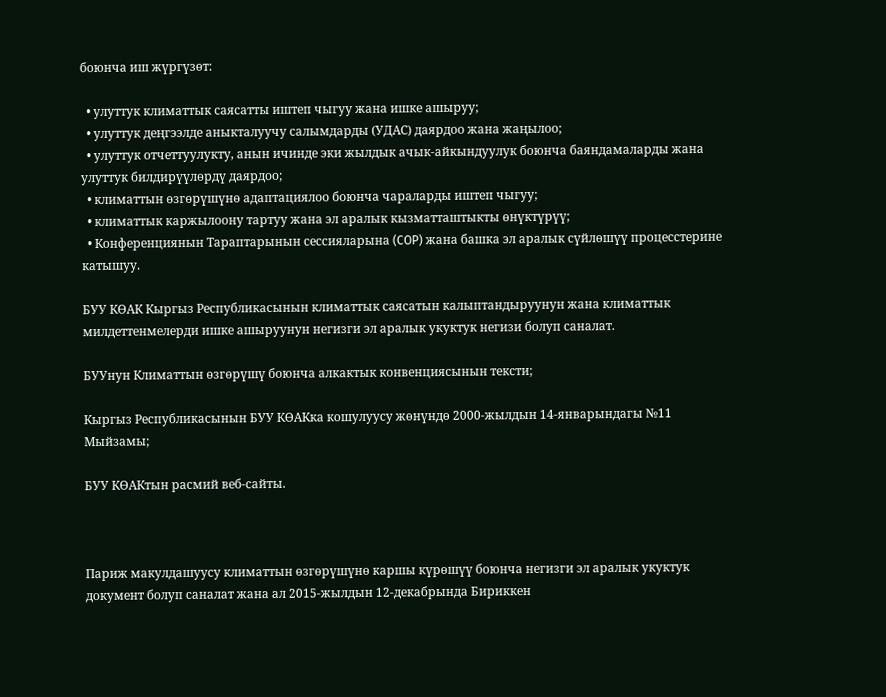боюнча иш жүргүзөт:

  • улуттук климаттык саясатты иштеп чыгуу жана ишке ашыруу;
  • улуттук деңгээлде аныкталуучу салымдарды (УДАС) даярдоо жана жаңылоо;
  • улуттук отчеттуулукту, анын ичинде эки жылдык ачык-айкындуулук боюнча баяндамаларды жана улуттук билдирүүлөрдү даярдоо;
  • климаттын өзгөрүшүнө адаптациялоо боюнча чараларды иштеп чыгуу;
  • климаттык каржылоону тартуу жана эл аралык кызматташтыкты өнүктүрүү;
  • Конференциянын Тараптарынын сессияларына (COP) жана башка эл аралык сүйлөшүү процесстерине катышуу.

БУУ КӨАК Кыргыз Республикасынын климаттык саясатын калыптандыруунун жана климаттык милдеттенмелерди ишке ашыруунун негизги эл аралык укуктук негизи болуп саналат.

БУУнун Климаттын өзгөрүшү боюнча алкактык конвенциясынын тексти;

Кыргыз Республикасынын БУУ КӨАКка кошулуусу жөнүндө 2000-жылдын 14-январындагы №11 Мыйзамы;

БУУ КӨАКтын расмий веб-сайты.



Париж макулдашуусу климаттын өзгөрүшүнө каршы күрөшүү боюнча негизги эл аралык укуктук документ болуп саналат жана ал 2015-жылдын 12-декабрында Бириккен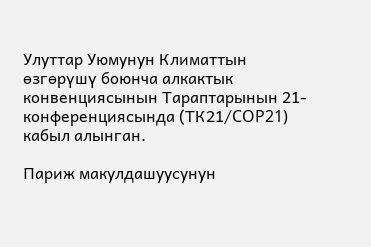Улуттар Уюмунун Климаттын өзгөрүшү боюнча алкактык конвенциясынын Тараптарынын 21-конференциясында (ТК21/COP21) кабыл алынган.

Париж макулдашуусунун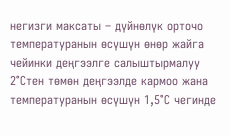негизги максаты – дүйнөлүк орточо температуранын өсүшүн өнөр жайга чейинки деңгээлге салыштырмалуу 2°Стен төмөн деңгээлде кармоо жана температуранын өсүшүн 1,5°С чегинде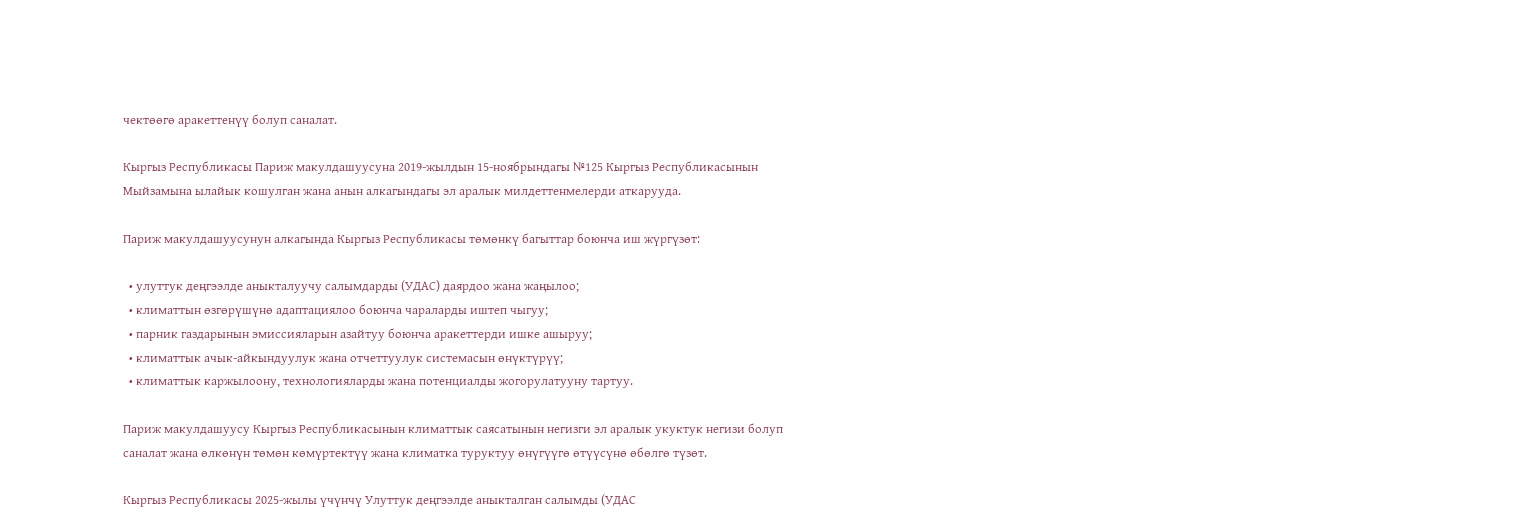чектөөгө аракеттенүү болуп саналат.

Кыргыз Республикасы Париж макулдашуусуна 2019-жылдын 15-ноябрындагы №125 Кыргыз Республикасынын Мыйзамына ылайык кошулган жана анын алкагындагы эл аралык милдеттенмелерди аткарууда.

Париж макулдашуусунун алкагында Кыргыз Республикасы төмөнкү багыттар боюнча иш жүргүзөт:

  • улуттук деңгээлде аныкталуучу салымдарды (УДАС) даярдоо жана жаңылоо;
  • климаттын өзгөрүшүнө адаптациялоо боюнча чараларды иштеп чыгуу;
  • парник газдарынын эмиссияларын азайтуу боюнча аракеттерди ишке ашыруу;
  • климаттык ачык-айкындуулук жана отчеттуулук системасын өнүктүрүү;
  • климаттык каржылоону, технологияларды жана потенциалды жогорулатууну тартуу.

Париж макулдашуусу Кыргыз Республикасынын климаттык саясатынын негизги эл аралык укуктук негизи болуп саналат жана өлкөнүн төмөн көмүртектүү жана климатка туруктуу өнүгүүгө өтүүсүнө өбөлгө түзөт.

Кыргыз Республикасы 2025-жылы үчүнчү Улуттук деңгээлде аныкталган салымды (УДАС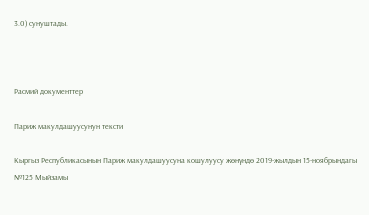3.0) сунуштады.



Расмий документтер

Париж макулдашуусунун тексти

Кыргыз Республикасынын Париж макулдашуусуна кошулуусу жөнүндө 2019-жылдын 15-ноябрындагы №125 Мыйзамы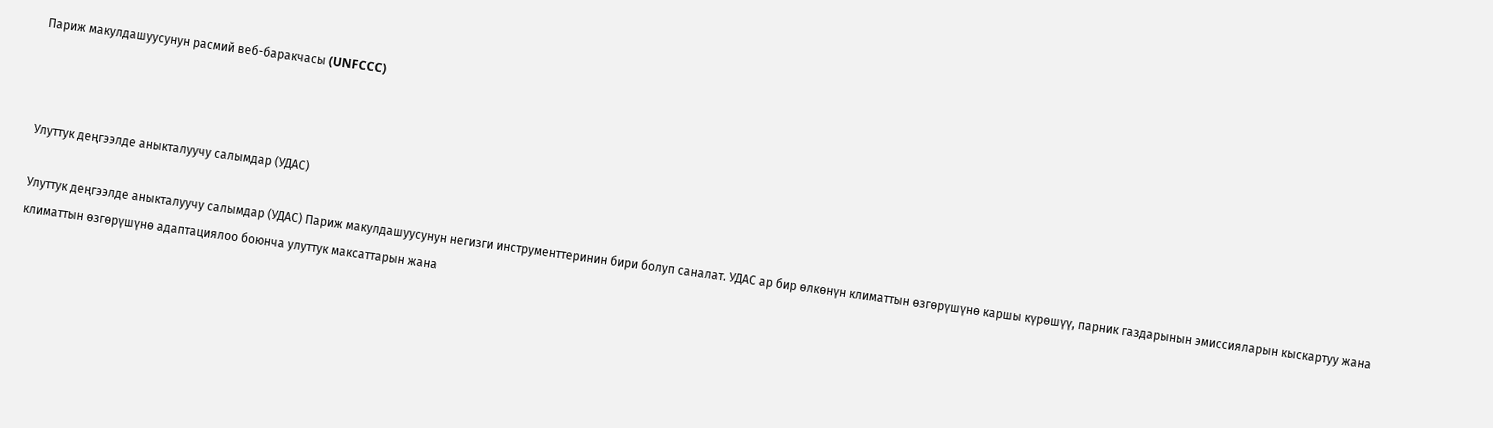Париж макулдашуусунун расмий веб-баракчасы (UNFCCC)



Улуттук деңгээлде аныкталуучу салымдар (УДАС)

Улуттук деңгээлде аныкталуучу салымдар (УДАС) Париж макулдашуусунун негизги инструменттеринин бири болуп саналат. УДАС ар бир өлкөнүн климаттын өзгөрүшүнө каршы күрөшүү, парник газдарынын эмиссияларын кыскартуу жана климаттын өзгөрүшүнө адаптациялоо боюнча улуттук максаттарын жана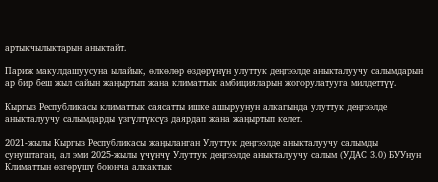артыкчылыктарын аныктайт.

Париж макулдашуусуна ылайык, өлкөлөр өздөрүнүн улуттук деңгээлде аныкталуучу салымдарын ар бир беш жыл сайын жаңыртып жана климаттык амбицияларын жогорулатууга милдеттүү.

Кыргыз Республикасы климаттык саясатты ишке ашыруунун алкагында улуттук деңгээлде аныкталуучу салымдарды үзгүлтүксүз даярдап жана жаңыртып келет.

2021-жылы Кыргыз Республикасы жаңыланган Улуттук деңгээлде аныкталуучу салымды сунуштаган, ал эми 2025-жылы үчүнчү Улуттук деңгээлде аныкталуучу салым (УДАС 3.0) БУУнун Климаттын өзгөрүшү боюнча алкактык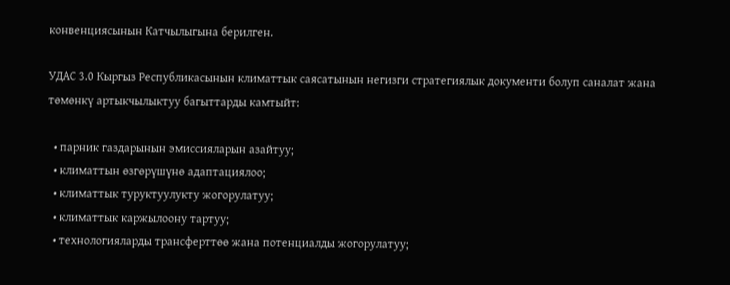конвенциясынын Катчылыгына берилген.

УДАС 3.0 Кыргыз Республикасынын климаттык саясатынын негизги стратегиялык документи болуп саналат жана төмөнкү артыкчылыктуу багыттарды камтыйт:

  • парник газдарынын эмиссияларын азайтуу;
  • климаттын өзгөрүшүнө адаптациялоо;
  • климаттык туруктуулукту жогорулатуу;
  • климаттык каржылоону тартуу;
  • технологияларды трансферттөө жана потенциалды жогорулатуу;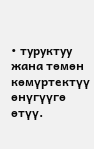• туруктуу жана төмөн көмүртектүү өнүгүүгө өтүү.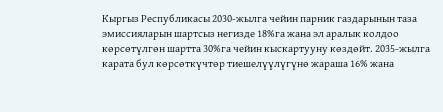Кыргыз Республикасы 2030-жылга чейин парник газдарынын таза эмиссияларын шартсыз негизде 18%га жана эл аралык колдоо көрсөтүлгөн шартта 30%га чейин кыскартууну көздөйт. 2035-жылга карата бул көрсөткүчтөр тиешелүүлүгүнө жараша 16% жана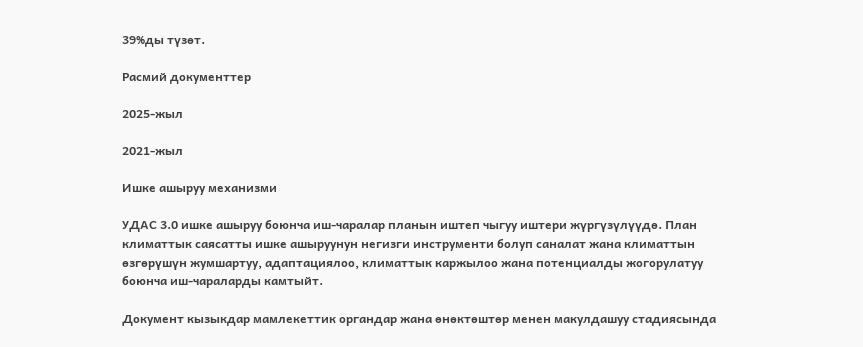39%ды түзөт.

Расмий документтер

2025-жыл

2021-жыл

Ишке ашыруу механизми

УДАС 3.0 ишке ашыруу боюнча иш-чаралар планын иштеп чыгуу иштери жүргүзүлүүдө. План климаттык саясатты ишке ашыруунун негизги инструменти болуп саналат жана климаттын өзгөрүшүн жумшартуу, адаптациялоо, климаттык каржылоо жана потенциалды жогорулатуу боюнча иш-чараларды камтыйт.

Документ кызыкдар мамлекеттик органдар жана өнөктөштөр менен макулдашуу стадиясында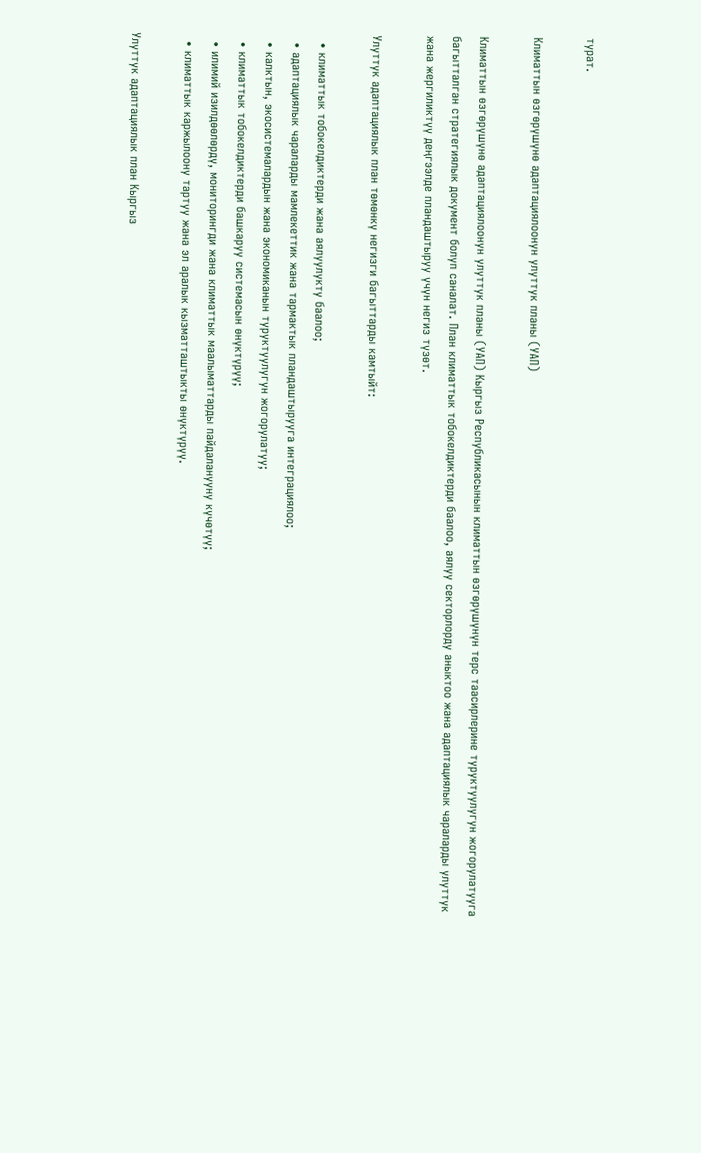турат.

Климаттын өзгөрүшүнө адаптациялоонун улуттук планы (УАП)

Климаттын өзгөрүшүнө адаптациялоонун улуттук планы (УАП) Кыргыз Республикасынын климаттын өзгөрүшүнүн терс таасирлерине туруктуулугун жогорулатууга багытталган стратегиялык документ болуп саналат. План климаттык тобокелдиктерди баалоо, аялуу секторлорду аныктоо жана адаптациялык чараларды улуттук жана жергиликтүү деңгээлде пландаштыруу үчүн негиз түзөт.

Улуттук адаптациялык план төмөнкү негизги багыттарды камтыйт:

  • климаттык тобокелдиктерди жана аялуулукту баалоо;
  • адаптациялык чараларды мамлекеттик жана тармактык пландаштырууга интеграциялоо;
  • калктын, экосистемалардын жана экономиканын туруктуулугун жогорулатуу;
  • климаттык тобокелдиктерди башкаруу системасын өнүктүрүү;
  • илимий изилдөөлөрдү, мониторингди жана климаттык маалыматтарды пайдаланууну күчөтүү;
  • климаттык каржылоону тартуу жана эл аралык кызматташтыкты өнүктүрүү.

Улуттук адаптациялык план Кыргыз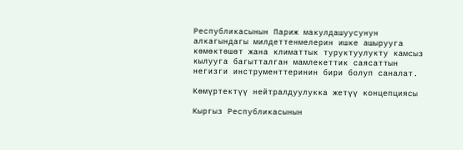Республикасынын Париж макулдашуусунун алкагындагы милдеттенмелерин ишке ашырууга көмөктөшөт жана климаттык туруктуулукту камсыз кылууга багытталган мамлекеттик саясаттын негизги инструменттеринин бири болуп саналат.

Көмүртектүү нейтралдуулукка жетүү концепциясы

Кыргыз Республикасынын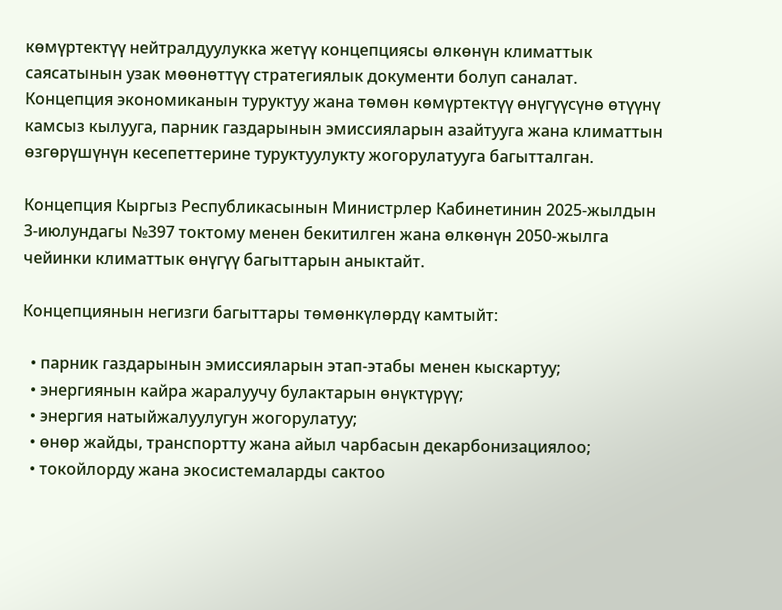көмүртектүү нейтралдуулукка жетүү концепциясы өлкөнүн климаттык саясатынын узак мөөнөттүү стратегиялык документи болуп саналат. Концепция экономиканын туруктуу жана төмөн көмүртектүү өнүгүүсүнө өтүүнү камсыз кылууга, парник газдарынын эмиссияларын азайтууга жана климаттын өзгөрүшүнүн кесепеттерине туруктуулукту жогорулатууга багытталган.

Концепция Кыргыз Республикасынын Министрлер Кабинетинин 2025-жылдын 3-июлундагы №397 токтому менен бекитилген жана өлкөнүн 2050-жылга чейинки климаттык өнүгүү багыттарын аныктайт.

Концепциянын негизги багыттары төмөнкүлөрдү камтыйт:

  • парник газдарынын эмиссияларын этап-этабы менен кыскартуу;
  • энергиянын кайра жаралуучу булактарын өнүктүрүү;
  • энергия натыйжалуулугун жогорулатуу;
  • өнөр жайды, транспортту жана айыл чарбасын декарбонизациялоо;
  • токойлорду жана экосистемаларды сактоо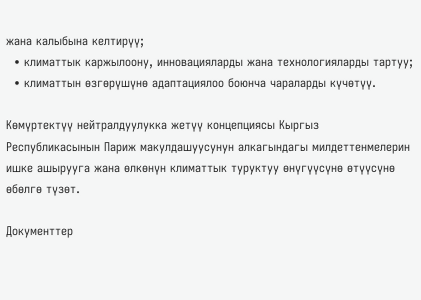жана калыбына келтирүү;
  • климаттык каржылоону, инновацияларды жана технологияларды тартуу;
  • климаттын өзгөрүшүнө адаптациялоо боюнча чараларды күчөтүү.

Көмүртектүү нейтралдуулукка жетүү концепциясы Кыргыз Республикасынын Париж макулдашуусунун алкагындагы милдеттенмелерин ишке ашырууга жана өлкөнүн климаттык туруктуу өнүгүүсүнө өтүүсүнө өбөлгө түзөт.

Документтер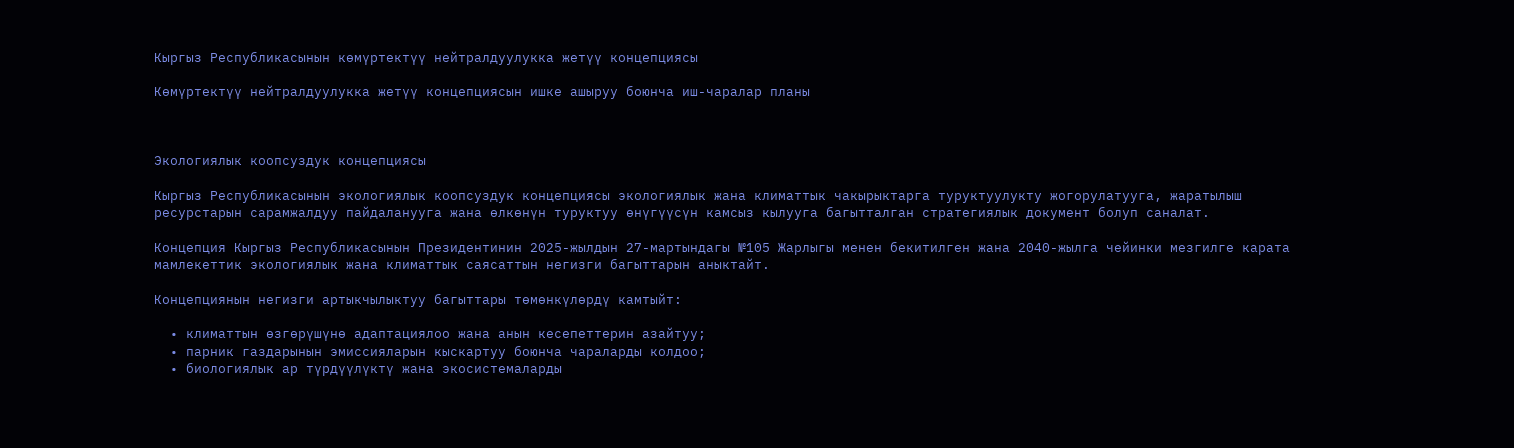Кыргыз Республикасынын көмүртектүү нейтралдуулукка жетүү концепциясы

Көмүртектүү нейтралдуулукка жетүү концепциясын ишке ашыруу боюнча иш-чаралар планы



Экологиялык коопсуздук концепциясы

Кыргыз Республикасынын экологиялык коопсуздук концепциясы экологиялык жана климаттык чакырыктарга туруктуулукту жогорулатууга, жаратылыш ресурстарын сарамжалдуу пайдаланууга жана өлкөнүн туруктуу өнүгүүсүн камсыз кылууга багытталган стратегиялык документ болуп саналат.

Концепция Кыргыз Республикасынын Президентинин 2025-жылдын 27-мартындагы №105 Жарлыгы менен бекитилген жана 2040-жылга чейинки мезгилге карата мамлекеттик экологиялык жана климаттык саясаттын негизги багыттарын аныктайт.

Концепциянын негизги артыкчылыктуу багыттары төмөнкүлөрдү камтыйт:

  • климаттын өзгөрүшүнө адаптациялоо жана анын кесепеттерин азайтуу;
  • парник газдарынын эмиссияларын кыскартуу боюнча чараларды колдоо;
  • биологиялык ар түрдүүлүктү жана экосистемаларды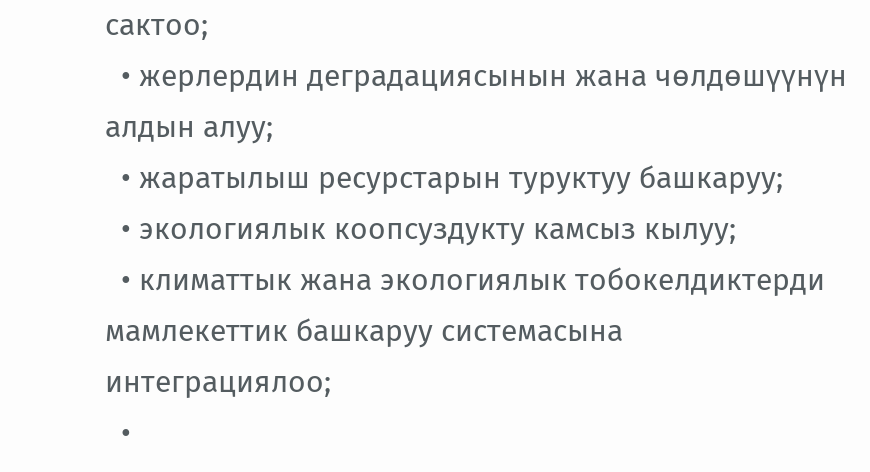сактоо;
  • жерлердин деградациясынын жана чөлдөшүүнүн алдын алуу;
  • жаратылыш ресурстарын туруктуу башкаруу;
  • экологиялык коопсуздукту камсыз кылуу;
  • климаттык жана экологиялык тобокелдиктерди мамлекеттик башкаруу системасына интеграциялоо;
  •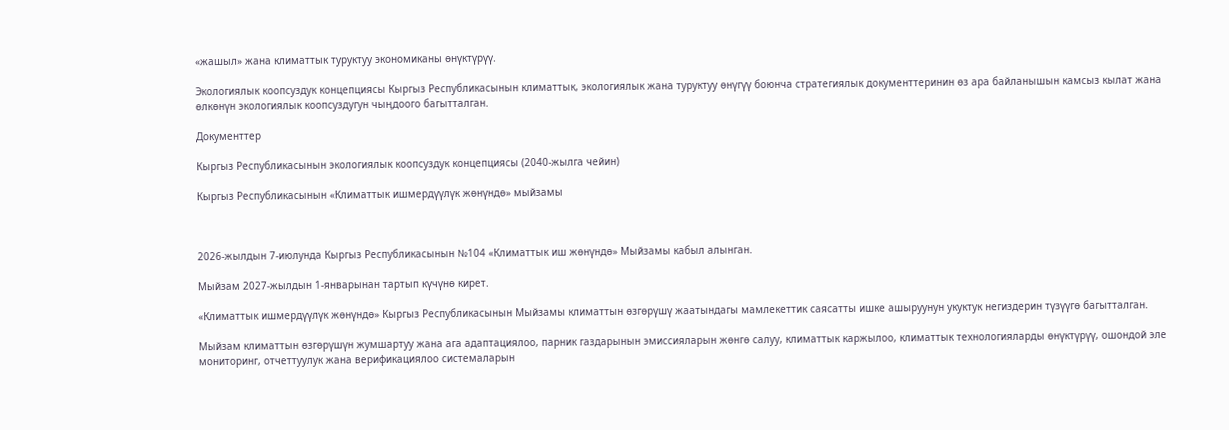«жашыл» жана климаттык туруктуу экономиканы өнүктүрүү.

Экологиялык коопсуздук концепциясы Кыргыз Республикасынын климаттык, экологиялык жана туруктуу өнүгүү боюнча стратегиялык документтеринин өз ара байланышын камсыз кылат жана өлкөнүн экологиялык коопсуздугун чыңдоого багытталган.

Документтер

Кыргыз Республикасынын экологиялык коопсуздук концепциясы (2040-жылга чейин)

Кыргыз Республикасынын «Климаттык ишмердүүлүк жөнүндө» мыйзамы



2026-жылдын 7-июлунда Кыргыз Республикасынын №104 «Климаттык иш жөнүндө» Мыйзамы кабыл алынган.

Мыйзам 2027-жылдын 1-январынан тартып күчүнө кирет.

«Климаттык ишмердүүлүк жөнүндө» Кыргыз Республикасынын Мыйзамы климаттын өзгөрүшү жаатындагы мамлекеттик саясатты ишке ашыруунун укуктук негиздерин түзүүгө багытталган.

Мыйзам климаттын өзгөрүшүн жумшартуу жана ага адаптациялоо, парник газдарынын эмиссияларын жөнгө салуу, климаттык каржылоо, климаттык технологияларды өнүктүрүү, ошондой эле мониторинг, отчеттуулук жана верификациялоо системаларын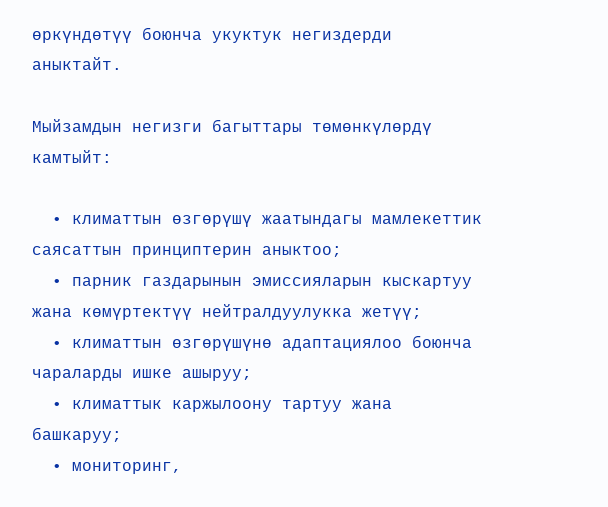өркүндөтүү боюнча укуктук негиздерди аныктайт.

Мыйзамдын негизги багыттары төмөнкүлөрдү камтыйт:

  • климаттын өзгөрүшү жаатындагы мамлекеттик саясаттын принциптерин аныктоо;
  • парник газдарынын эмиссияларын кыскартуу жана көмүртектүү нейтралдуулукка жетүү;
  • климаттын өзгөрүшүнө адаптациялоо боюнча чараларды ишке ашыруу;
  • климаттык каржылоону тартуу жана башкаруу;
  • мониторинг,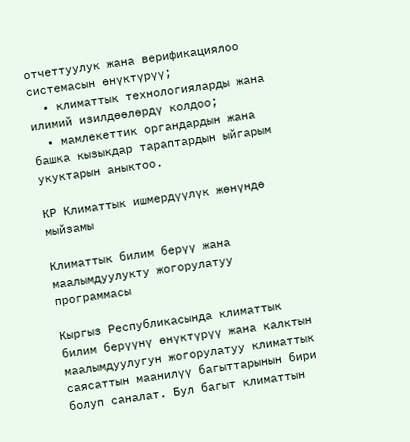отчеттуулук жана верификациялоо системасын өнүктүрүү;
  • климаттык технологияларды жана илимий изилдөөлөрдү колдоо;
  • мамлекеттик органдардын жана башка кызыкдар тараптардын ыйгарым укуктарын аныктоо.

КР Климаттык ишмердүүлүк жөнүндө мыйзамы

Климаттык билим берүү жана маалымдуулукту жогорулатуу программасы

Кыргыз Республикасында климаттык билим берүүнү өнүктүрүү жана калктын маалымдуулугун жогорулатуу климаттык саясаттын маанилүү багыттарынын бири болуп саналат. Бул багыт климаттын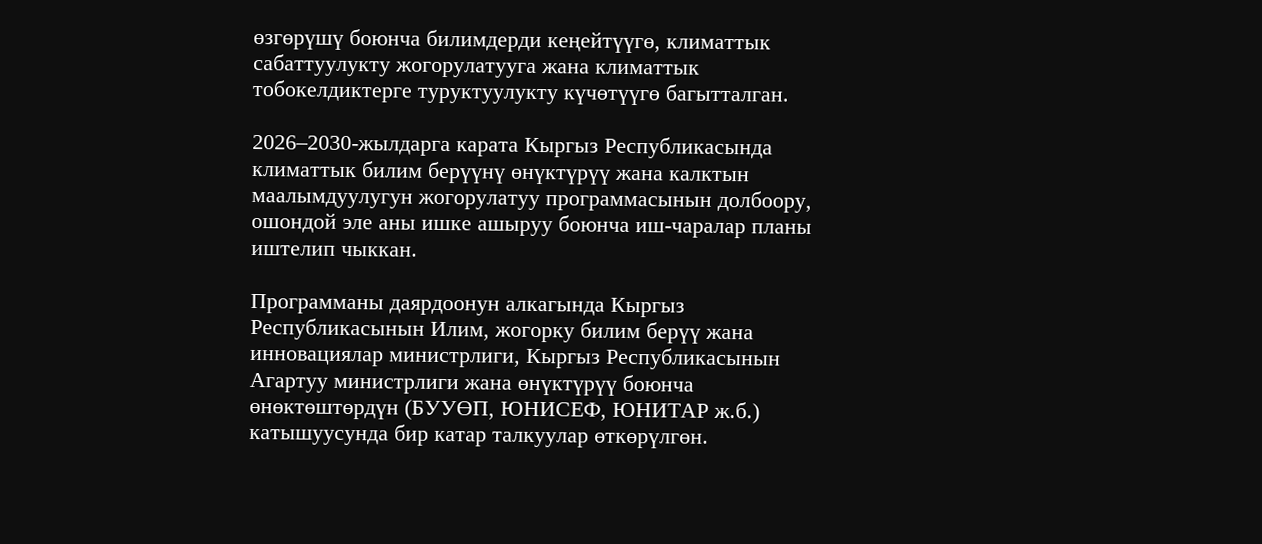өзгөрүшү боюнча билимдерди кеңейтүүгө, климаттык сабаттуулукту жогорулатууга жана климаттык тобокелдиктерге туруктуулукту күчөтүүгө багытталган.

2026–2030-жылдарга карата Кыргыз Республикасында климаттык билим берүүнү өнүктүрүү жана калктын маалымдуулугун жогорулатуу программасынын долбоору, ошондой эле аны ишке ашыруу боюнча иш-чаралар планы иштелип чыккан.

Программаны даярдоонун алкагында Кыргыз Республикасынын Илим, жогорку билим берүү жана инновациялар министрлиги, Кыргыз Республикасынын Агартуу министрлиги жана өнүктүрүү боюнча өнөктөштөрдүн (БУУӨП, ЮНИСЕФ, ЮНИТАР ж.б.) катышуусунда бир катар талкуулар өткөрүлгөн.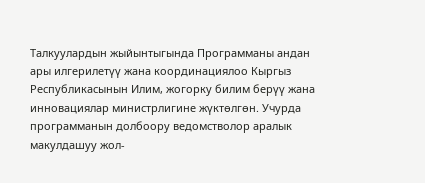Талкуулардын жыйынтыгында Программаны андан ары илгерилетүү жана координациялоо Кыргыз Республикасынын Илим, жогорку билим берүү жана инновациялар министрлигине жүктөлгөн. Учурда программанын долбоору ведомстволор аралык макулдашуу жол-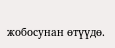жобосунан өтүүдө.